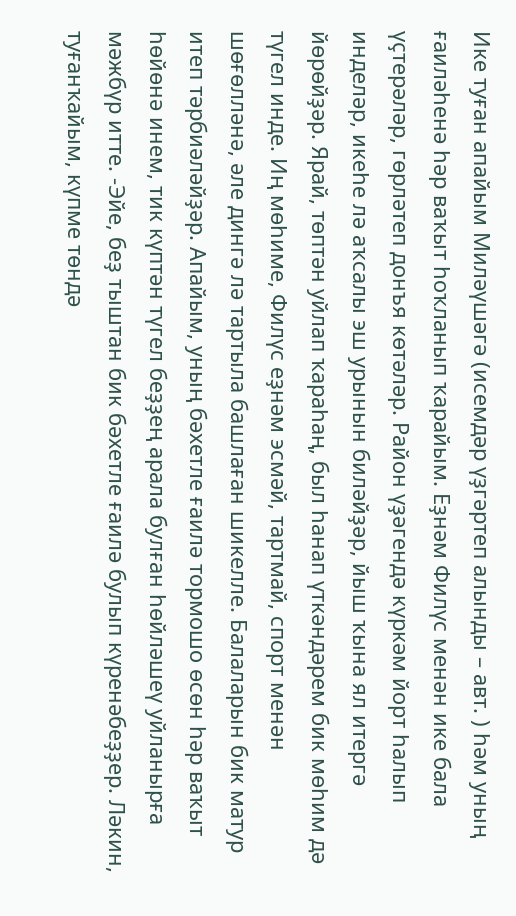Ике туған апайым Миләүшәгә (исемдәр үҙгәртеп алынды – авт. ) һәм уның ғаиләһенә һәр ваҡыт һоҡланып ҡарайым. Еҙнәм Филүс менән ике бала үҫтерәләр, гөрләтеп донъя көтәләр. Район үҙәгендә күркәм йорт һалып инделәр, икеһе лә аҡсалы эш урынын биләйҙәр, йыш ҡына ял итергә йөрөйҙәр. Ярай, төптән уйлап ҡараһаң, был һанап үткәндәрем бик мөһим дә түгел инде. Иң мөһиме, Филүс еҙнәм эсмәй, тартмай, спорт менән шөғөлләнә, әле дингә лә тартыла башлаған шикелле. Балаларын бик матур итеп тәрбиәләйҙәр. Апайым, уның бәхетле ғаилә тормошо өсөн һәр ваҡыт һөйөнә инем, тик күптән түгел беҙҙең арала булған һөйләшеү уйланырға мәжбүр итте. -Эйе, беҙ тыштан бик бәхетле ғаилә булып күренәбеҙҙер. Ләкин, туғанҡайым, күпме төндә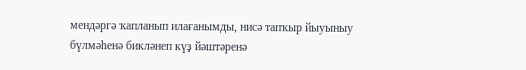мендәргә ҡапланып илағанымды, нисә тапҡыр йыуыныу бүлмәһенә бикләнеп күҙ йәштәренә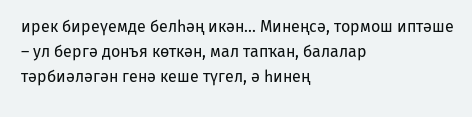ирек биреүемде белһәң икән... Минеңсә, тормош иптәше – ул бергә донъя көткән, мал тапҡан, балалар тәрбиәләгән генә кеше түгел, ә һинең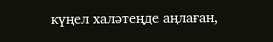күңел халәтеңде аңлаған,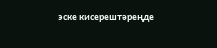эске кисерештәреңде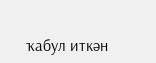ҡабул иткән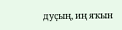дуҫың, иң яҡын